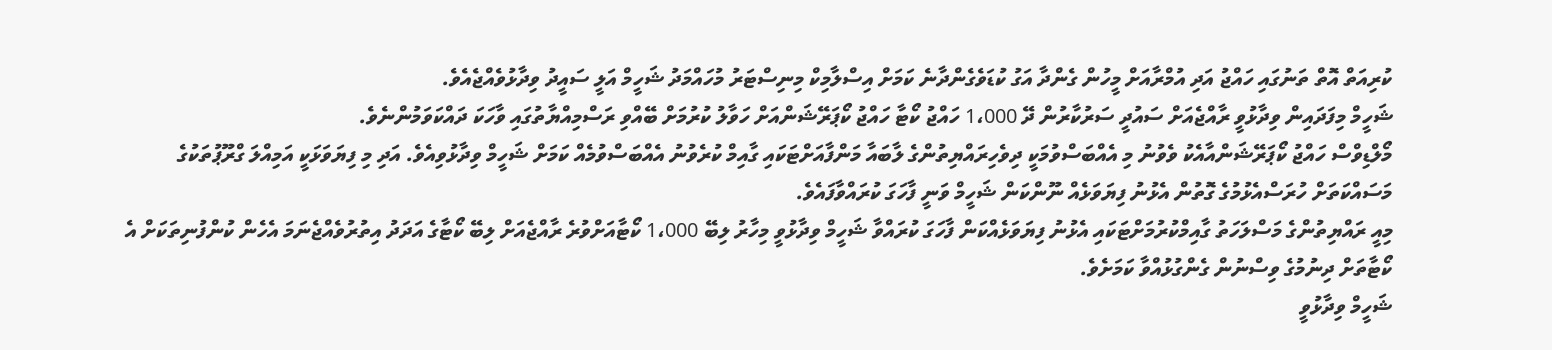ކުރިއަތް އޮތް ތަނުގައި ހައްޖު އަދި އުމްރާއަށް މީހުން ގެންދާ އަގު ކުޑަވެގެންދާނެ ކަމަށް އިސްލާމިކް މިނިސްޓަރު މުހައްމަދު ޝަހީމް އަލީ ސައީދު ވިދާޅުވެއްޖެއެވެ.
ޝަހީމް މިފަދައިން ވިދާޅުވީ ރާއްޖެއަށް ސައުދީ ސަރުކާރުން ދޭ 1،000 ހައްޖު ކޯޓާ ހައްޖު ކޯޕަރޭޝަންއަށް ހަވާލު ކުރުމަށް ބޭއްވި ރަސްމިއްޔާތުގައި ވާހަކަ ދައްކަވަމުންނެވެ.
މޯލްޑިވްސް ހައްޖު ކޯޕަރޭޝަންއާއެކު ވެވުނު މި އެއްބަސްވުމަކީ ދިވެހިރައްޔިތުންގެ ލާބައާ މަންފާއަށްޓަކައި ގާއިމް ކުރެވުނު އެއްބަސްވުމެއް ކަމަށް ޝަހީމް ވިދާޅުވިއެވެ. އަދި މި ފިޔަވަޅަކީ އަމިއްލަ ގްރޫޕުތަކުގެ މަސައްކަތަށް ހުރަސްއެޅުމުގެ ގޮތުން އެޅުނު ފިޔަވަޅެއް ނޫންކަން ޝަހީމް ވަނީ ފާހަގަ ކުރައްވާފައެވެ.
މިއީ ރައްޔިތުންގެ މަސްލަހަތު ގާއިމްކުރުމަށްޓަކައި އެޅުނު ފިޔަވަޅެއްކަން ފާހަގަ ކުރައްވާ ޝަހީމް ވިދާޅުވީ މިހާރު ލިބޭ 1،000 ކޯޓާއަށްވުރެ ރާއްޖެއަށް ލިބޭ ކޯޓާގެ އަދަދު އިތުރުވެއްޖެނަމަ އެހެން ކުންފުނިތަކަށް އެ ކޯޓާތަށް ދިނުމުގެ ވިސްނުން ގެންގުޅުއްވާ ކަމަށެވެ.
ޝަހީމް ވިދާޅުވީ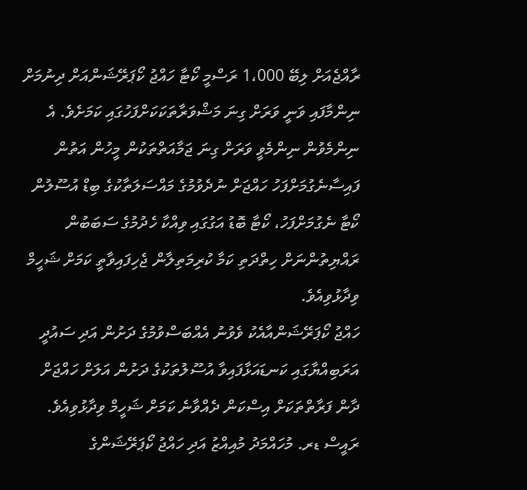ރާއްޖެއަށް ލިބޭ 1،000 ރަސްމީ ކޯޓާ ހައްޖު ކޯޕަރޭޝަންއަށް ދިނުމަށް ނިންމާފައި ވަނީ ވަރަށް ގިނަ މަޝްވަރާތަކަކަށްފަހުގައި ކަމަށެވެ. އެ ނިންމެވުން ނިންމެވީ ވަރަށް ގިނަ ޖަމާއަތްތަކުން މީހުން އަތުން ފައިސާނެގުމަށްފަހު ހައްޖަށް ނުދެވުމުގެ މައްސަލަތާކުގެ ބިޑް އުސޫލުން ކޯޓާ ނެގުމަށްފަހު، ކޯޓާ ބޮޑު އަގުގައި ވިއްކާ ހެދުމުގެ ސަބަބުން ރައްޔިތުންނަށް ހިތްދަތި ކަމާ ކުރިމަތިލާން ޖެހިފައިވާތީ ކަމަށް ޝަހީމް ވިދާޅުވިއެވެ.
ހައްޖު ކޯޕަރޭޝަންއާއެކު ވެވުނު އެއްބަސްވުމުގެ ދަށުން އަދި ސައުދީ އަރަބިއްޔާގައި ކަނޑައަޅާފައިވާ އުސޫލުތަކުގެ ދަށުން އަލަށް ހައްޖަށް ދާން ފަރާތްތަކަށް އިސްކަން ދެއްވާނެ ކަމަށް ޝަހީމް ވިދާޅުވިއެވެ.
ރައީސް ޑރ. މުހައްމަދު މުއިއްޒު އަދި ހައްޖު ކޯޕަރޭޝަންގެ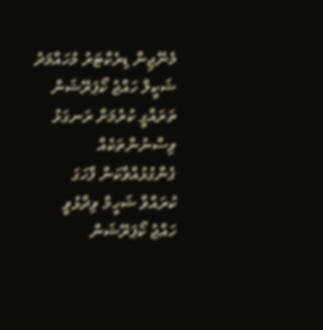މެނޭޖިން ޑިރެކްޓަރު މުހައްމަދު ޝަކީލް ހައްޖު ކޯޕަރޭޝަން ތަރައްގީ ކުރުމަށް ރަނގަޅު ވިސްނުންތަކެއް ގެންގުޅުއްވާކަން ފާހަގަ ކުރައްވާ ޝަހީމް ވިދާޅުވީ ހައްޖު ކޯޕަރޭޝަން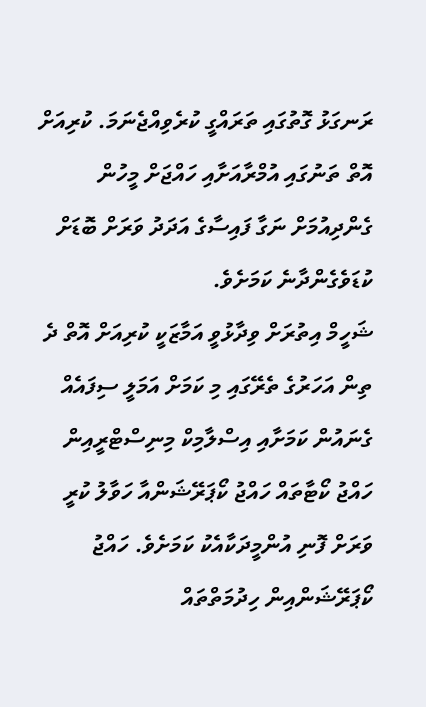ރަނގަޅު ގޮތުގައި ތަރައްގީ ކުރެވިއްޖެނަމަ. ކުރިއަށް އޮތް ތަނުގައި އުމްރާއަށާއި ހައްޖަށް މީހުން ގެންދިއުމަށް ނަގާ ފައިސާގެ އަދަދު ވަރަށް ބޮޑަށް ކުޑަވެގެންދާނެ ކަމަށެވެ.
ޝަހީމް އިތުރަށް ވިދާޅުވީ އަމާޒަކީ ކުރިއަށް އޮތް ދެ ތިން އަހަރުގެ ތެރޭގައި މި ކަމަށް އަމަލީ ސިފައެއް ގެނައުން ކަމަށާއި އިސްލާމިކް މިނިސްޓްރީއިން ހައްޖު ކޯޓާތައް ހައްޖު ކޯޕަރޭޝަންއާ ހަވާލު ކުރީ ވަރަށް ފޮނި އުންމީދަކާއެކު ކަމަށެވެ. ހައްޖު ކޯޕަރޭޝަންއިން ހިދުމަތްތައް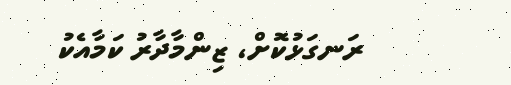ރަނގަޅުކޮށް، ޒިންމާދާރު ކަމާއެކު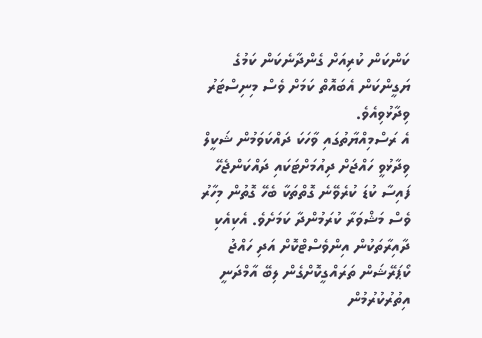ކަންކަން ކުރިއަށް ގެންދާނެކަން ކަމުގެ ޔަގީންކަން އެބައޮތް ކަމަށް ވެސް މިނިސްޓަރު ވިދާޅުވިއެވެ.
އެ ރަސްމިއްޔާތުގައި ވާހަކަ ދައްކަވަމުން ޝަކީލް ވިދާޅުވީ ހައްޖަށް ދިއުމަށްޓަކައި ދައްކަންޖެހޭ ފައިސާ ކުޑަ ކުރެވޭނެ ގޮތްތަކާ ބެހޭ ގޮތުން މިހާރު ވެސް މަޝްވަރާ ކުރަމުންދާ ކަމަށެވެ. އެކިއެކި ދާއިރާތަކުން އިންވެސްޓްކޮށް އަދި ހައްޖު ކޯޕަރޭޝަން ތަރައްގީކޮށްގެން ލިބޭ އާމްދަނީ އިތުރުކުރުމުން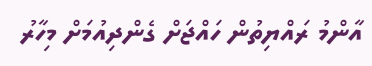އާންމު ރައްޔިތުން ހައްޖަށް ގެންދިއުމަށް މިހާރު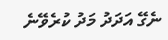ނެގޭ އަދަދު މަދު ކުރެވޭނެ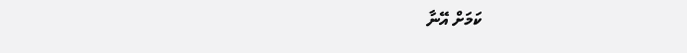ކަމަށް އޭނާ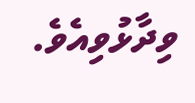ވިދާޅުވިއެވެ.